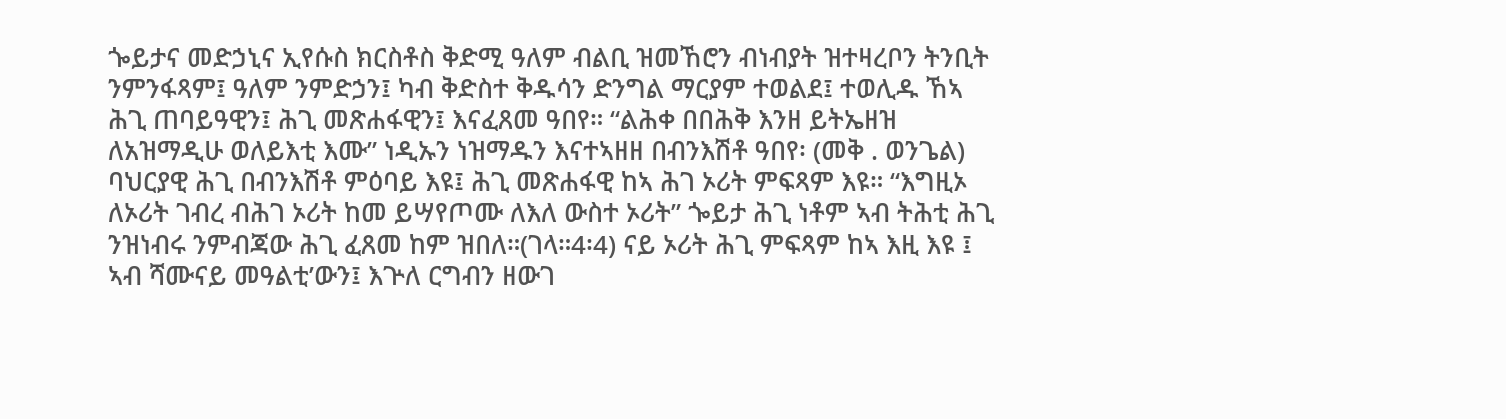ጐይታና መድኃኒና ኢየሱስ ክርስቶስ ቅድሚ ዓለም ብልቢ ዝመኸሮን ብነብያት ዝተዛረቦን ትንቢት ንምንፋጻም፤ ዓለም ንምድኃን፤ ካብ ቅድስተ ቅዱሳን ድንግል ማርያም ተወልደ፤ ተወሊዱ ኸኣ ሕጊ ጠባይዓዊን፤ ሕጊ መጽሐፋዊን፤ እናፈጸመ ዓበየ። “ልሕቀ በበሕቅ እንዘ ይትኤዘዝ ለአዝማዲሁ ወለይእቲ እሙ” ነዲኡን ነዝማዱን እናተኣዘዘ በብንእሽቶ ዓበየ፡ (መቅ . ወንጌል) ባህርያዊ ሕጊ በብንእሽቶ ምዕባይ እዩ፤ ሕጊ መጽሐፋዊ ከኣ ሕገ ኦሪት ምፍጻም እዩ። “እግዚኦ ለኦሪት ገብረ ብሕገ ኦሪት ከመ ይሣየጦሙ ለእለ ውስተ ኦሪት” ጐይታ ሕጊ ነቶም ኣብ ትሕቲ ሕጊ ንዝነብሩ ንምብጃው ሕጊ ፈጸመ ከም ዝበለ።(ገላ።4፡4) ናይ ኦሪት ሕጊ ምፍጻም ከኣ እዚ እዩ ፤ ኣብ ሻሙናይ መዓልቲ’ውን፤ እጕለ ርግብን ዘውገ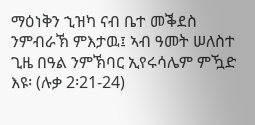ማዕነቅን ኂዝካ ናብ ቤተ መቕደስ  ንምብራኽ ምእታዉ፤ ኣብ ዓመት ሠለስተ ጊዜ በዓል ንምኽባር ኢየሩሳሌም ምዃድ እዩ፡ (ሉቃ 2፡21-24)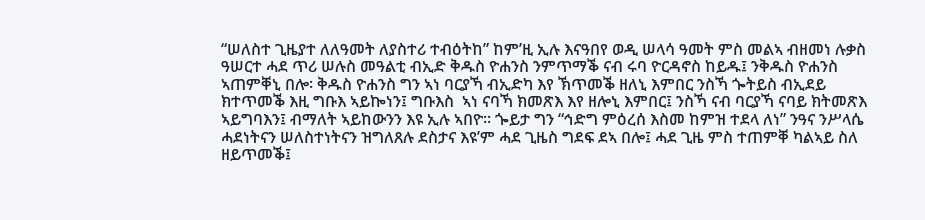“ሠለስተ ጊዜያተ ለለዓመት ለያስተሪ ተብዕትከ” ከም’ዚ ኢሉ እናዓበየ ወዲ ሠላሳ ዓመት ምስ መልኣ ብዘመነ ሉቃስ ዓሠርተ ሓደ ጥሪ ሠሉስ መዓልቲ ብኢድ ቅዱስ ዮሐንስ ንምጥማቕ ናብ ሩባ ዮርዳኖስ ከይዱ፤ ንቅዱስ ዮሐንስ ኣጠምቐኒ በሎ፡ ቅዱስ ዮሐንስ ግን ኣነ ባርያኻ ብኢድካ እየ ኽጥመቕ ዘለኒ እምበር ንስኻ ጐትይስ ብኢደይ ክተጥመቕ እዚ ግቡእ ኣይኰነን፤ ግቡእስ  ኣነ ናባኻ ክመጽእ እየ ዘሎኒ እምበር፤ ንስኻ ናብ ባርያኻ ናባይ ክትመጽእ ኣይግባእን፤ ብማለት ኣይከውንን እዩ ኢሉ ኣበዮ። ጐይታ ግን “ኅድግ ምዕረሰ እስመ ከምዝ ተደላ ለነ” ንዓና ንሥላሴ ሓደነትናን ሠለስተነትናን ዝግለጸሉ ደስታና እዩ’ም ሓደ ጊዜስ ግደፍ ደኣ በሎ፤ ሓደ ጊዜ ምስ ተጠምቐ ካልኣይ ስለ ዘይጥመቕ፤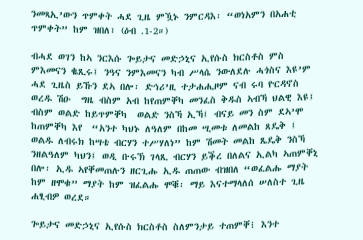ንመጻኢ’ውን ጥምቀት ሓደ ጊዜ ምዃኑ ንምርዳእ፡ “ወነአምን በአሐቲ ጥምቀት” ከም ዝበለ፣ (ዕብ .1-2።)

ብሓደ ወገን ከኣ ንርእሱ ጐይታና መድኃኒና ኢየሱስ ክርስቶስ ምስ ምእመናን ቈጺሩ፤ ንዓና ንምእመናን ካብ ሥላሴ ንውለደሉ ሓጎስና እዩ’ም ሓደ ጊዜስ ይኹን ደኣ በሎ፡ ድኅሪ’ዚ ተታሐሒዞም ናብ ሩባ ዮርዳኖስ ወረዱ ሽዑ  ግዜ ብስም አብ ከየጠምቐካ መንፈስ ቅዱስ ኣብኻ ህልዊ እዩ፤ ብስም ወልድ ከይጥምቐካ  ወልድ ንስኻ ኢኻ፤ ብናይ መን ስም ደኣ’ሞ ከጠምቐካ እየ  “አንተ ካህኑ ለዓለም በከመ ሢመቱ ለመልከ ጸዴቅ ፤ ወልዱ ለብሩክ ከሣቴ ብርሃን ተሥሃለነ” ከም ሽመት መልከ ጼዴቅ ንስኻ ንዘልዓለም ካህን፤ ወዲ ቡሩኽ ገላጺ ብርሃን ይቕረ በለልና ኢልካ ኣጠምቐኒ በሎ፡ ኢዱ ኣየቐመጠሉን ዘርጊሑ ኢዱ ጠጠው ብዝበለ “ወፈልሑ ማያት ከም ዘሞቁ” ማያት ከም ዝፈልሑ ሞቑ፡ ማይ እናተማላለሰ ሠለስተ ጊዜ ሐፂብዎ ወረደ።

ጐይታና መድኃኒና ኢየሱስ ክርስቶስ ስለምንታይ ተጠምቐ፧ እንተ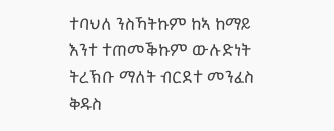ተባህለ ንስኻትኩም ከኣ ከማይ እንተ ተጠመቕኩም ውሉድነት ትረኽቡ ማለት ብርደተ መንፈስ ቅዱስ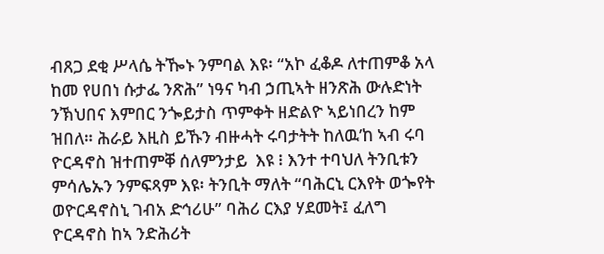ብጸጋ ደቂ ሥላሴ ትዀኑ ንምባል እዩ፡ “አኮ ፈቆዶ ለተጠምቆ አላ ከመ የሀበነ ሱታፌ ንጽሕ” ነዓና ካብ ኃጢኣት ዘንጽሕ ውሉድነት ንኽህበና እምበር ንጐይታስ ጥምቀት ዘድልዮ ኣይነበረን ከም ዝበለ። ሕራይ እዚስ ይኹን ብዙሓት ሩባታትት ከለዉ’ከ ኣብ ሩባ ዮርዳኖስ ዝተጠምቐ ሰለምንታይ  እዩ ፧ እንተ ተባህለ ትንቢቱን ምሳሌኡን ንምፍጻም እዩ፡ ትንቢት ማለት “ባሕርኒ ርእየት ወጐየት ወዮርዳኖስኒ ገብአ ድኅሪሁ” ባሕሪ ርእያ ሃደመት፤ ፈለግ ዮርዳኖስ ከኣ ንድሕሪት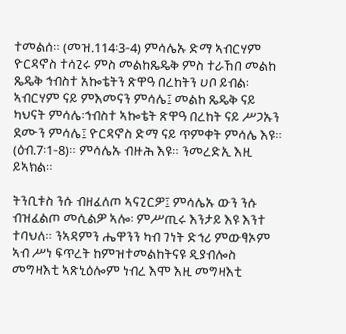ተመልሰ። (መዝ.114፡3-4) ምሳሌኡ ድማ ኣብርሃም ዮርዳኖስ ተሳጊሩ ምስ መልከጼዴቅ ምስ ተራኸበ መልከ ጼዴቅ ኅብስተ አኰቴትን ጽዋዓ በረከትን ሀቦ ይብል፡ ኣብርሃም ናይ ምእመናን ምሳሌ፤ መልከ ጼዴቅ ናይ ካህናት ምሳሌ፡ኅብስተ ኣኰቴት ጽዋዓ በረከት ናይ ሥጋኡን ደሙን ምሳሌ፤ ዮርዳኖስ ድማ ናይ ጥምቀት ምሳሌ እዩ። (ዕብ.7፡1-8)። ምሳሌኡ ብዙሕ እዩ። ንመረድኢ እዚ ይኣክል።

ትንቢቱስ ንሱ ብዘፈለጦ ኣናጊርዎ፤ ምሳሌኡ ውን ንሱ ብዝፈልጦ መሲልዎ ኣሎ፡ ምሥጢሩ እንታይ እዩ እንተ ተባህለ። ንኣዳምን ሔዋንን ካብ ገነት ድኅሪ ምውፃኦም ኣብ ሥነ ፍጥረት ከምዝተመልከትናዩ ዲያብሎስ መግዛእቲ ኣጽኒዕሎም ነብረ እሞ እዚ መግዛእቲ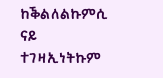ከቕልለልኩምሲ ናይ ተገዛኢነትኩም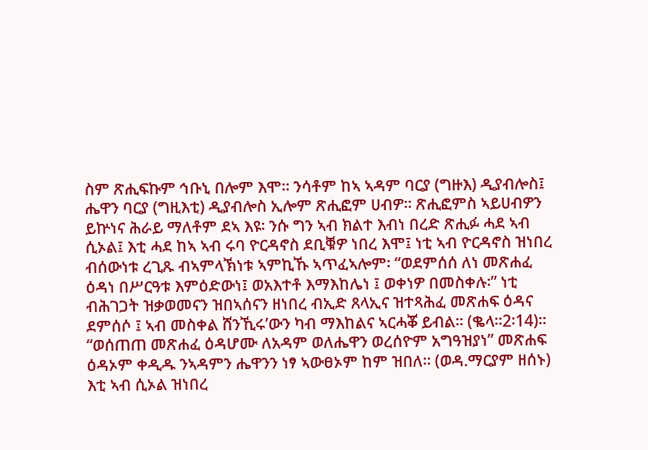ስም ጽሒፍኩም ኅቡኒ በሎም እሞ። ንሳቶም ከኣ ኣዳም ባርያ (ግዙእ) ዲያብሎስ፤ ሔዋን ባርያ (ግዚእቲ) ዲያብሎስ ኢሎም ጽሒፎም ሀብዎ። ጽሒፎምስ ኣይሀብዎን ይኵነና ሕራይ ማለቶም ደኣ እዩ፡ ንሱ ግን ኣብ ክልተ እብነ በረድ ጽሒፉ ሓደ ኣብ ሲኦል፤ እቲ ሓደ ከኣ ኣብ ሩባ ዮርዳኖስ ደቢቑዎ ነበረ እሞ፤ ነቲ ኣብ ዮርዳኖስ ዝነበረ ብሰውነቱ ረጊጹ ብኣምላኽነቱ ኣምኪኹ ኣጥፈኣሎም፡ “ወደምሰሰ ለነ መጽሐፈ ዕዳነ በሥርዓቱ እምዕድውነ፤ ወአእተቶ እማእከሌነ ፤ ወቀነዎ በመስቀሉ፡” ነቲ ብሕገጋት ዝቃወመናን ዝበኣሰናን ዘነበረ ብኢድ ጸላኢና ዝተጻሕፈ መጽሐፍ ዕዳና ደምሰሶ ፤ ኣብ መስቀል ሸንኺሩ’ውን ካብ ማእከልና ኣርሓቖ ይብል። (ቈላ።2፡14)። “ወሰጠጠ መጽሐፈ ዕዳሆሙ ለአዳም ወለሔዋን ወረሰዮም አግዓዝያነ” መጽሐፍ ዕዳኦም ቀዲዱ ንኣዳምን ሔዋንን ነፃ ኣውፀኦም ከም ዝበለ። (ወዳ.ማርያም ዘሰኑ) እቲ ኣብ ሲኦል ዝነበረ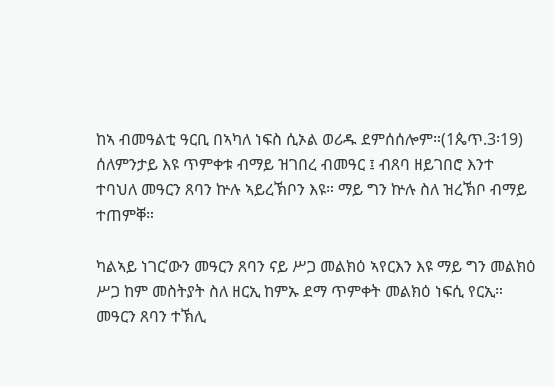ከኣ ብመዓልቲ ዓርቢ በኣካለ ነፍስ ሲኦል ወሪዱ ደምሰሰሎም።(1ጴጥ.3፡19)
ሰለምንታይ እዩ ጥምቀቱ ብማይ ዝገበረ ብመዓር ፤ ብጸባ ዘይገበሮ እንተ ተባህለ መዓርን ጸባን ኵሉ ኣይረኽቦን እዩ። ማይ ግን ኵሉ ስለ ዝረኽቦ ብማይ ተጠምቐ።

ካልኣይ ነገር’ውን መዓርን ጸባን ናይ ሥጋ መልክዕ ኣየርእን እዩ ማይ ግን መልክዕ ሥጋ ከም መስትያት ስለ ዘርኢ ከምኡ ደማ ጥምቀት መልክዕ ነፍሲ የርኢ። መዓርን ጸባን ተኽሊ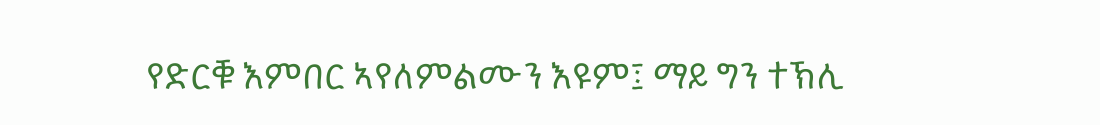የድርቑ እምበር ኣየለምልሙን እዩም፤ ማይ ግን ተኽሊ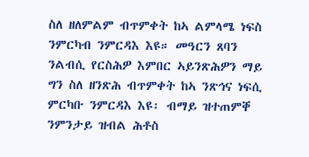ስለ ዘለምልም ብጥምቀት ከኣ ልምላሜ ነፍስ ንምርካብ ንምርዳእ እዩ። መዓርን ጸባን ንልብሲ የርስሕዎ እምበር ኣይንጽሕዎን ማይ ግን ስለ ዘንጽሕ ብጥምቀት ከኣ ንጽኅና ነፍሲ ምርካቡ ንምርዳእ እዩ፡ ብማይ ዝተጠምቐ ንምንታይ ዝብል ሕቶስ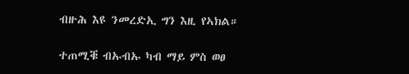ብዙሕ እዩ ንመረድኢ ግን እዚ የኣክል።

ተጠሚቑ ብኡብኡ ካብ ማይ ምስ ወፀ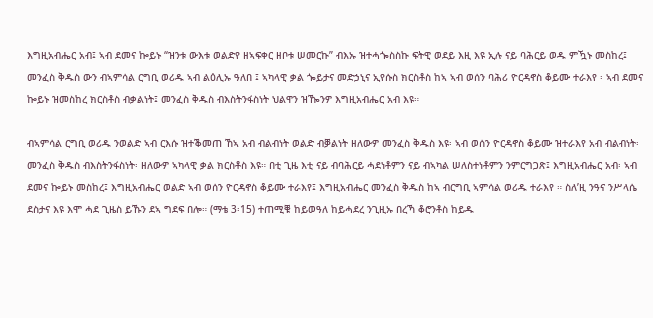እግዚአብሔር አብ፤ ኣብ ደመና ኰይኑ “ዝንቱ ውእቱ ወልድየ ዘኣፍቀር ዘቦቱ ሠመርኩ” ብእኡ ዝተሓጐስስኩ ፍትዊ ወደይ እዚ እዩ ኢሉ ናይ ባሕርይ ወዱ ምዃኑ መስከረ፤ መንፈስ ቅዱስ ውን ብኣምሳል ርግቢ ወሪዱ ኣብ ልዕሊኡ ዓለበ ፤ ኣካላዊ ቃል ጐይታና መድኃኒና ኢየሱስ ክርስቶስ ከኣ ኣብ ወሰን ባሕሪ ዮርዳኖስ ቆይሙ ተራእየ ፡ ኣብ ደመና ኰይኑ ዝመስከረ ክርስቶስ ብቃልነት፤ መንፈስ ቅዱስ ብእስትንፋስነት ህልዋን ዝዀንዎ እግዚአብሔር አብ እዩ።

ብኣምሳል ርግቢ ወሪዱ ንወልድ ኣብ ርእሱ ዝተቕመጠ ኸኣ አብ ብልብነት ወልድ ብቓልነት ዘለውዎ መንፈስ ቅዱስ እዩ፡ ኣብ ወሰን ዮርዳኖስ ቆይሙ ዝተራእየ አብ ብልብነት፡ መንፈስ ቅዱስ ብእስትንፋስነት፡ ዘለውዎ ኣካላዊ ቃል ክርስቶስ እዩ። በቲ ጊዜ እቲ ናይ ብባሕርይ ሓደነቶምን ናይ ብኣካል ሠለስተነቶምን ንምርግጋጽ፤ እግዚአብሔር አብ፡ ኣብ ደመና ኰይኑ መስከረ፤ እግዚአብሔር ወልድ ኣብ ወሰን ዮርዳኖስ ቆይሙ ተራእየ፤ እግዚአብሔር መንፈስ ቅዱስ ከኣ ብርግቢ ኣምሳል ወሪዱ ተራእየ ። ስለ’ዚ ንዓና ንሥላሴ ደስታና እዩ እሞ ሓደ ጊዜስ ይኹን ደኣ ግደፍ በሎ። (ማቴ 3፡15) ተጠሚቑ ከይወዓለ ከይሓደረ ንጊዚኡ በረኻ ቆሮንቶስ ከይዱ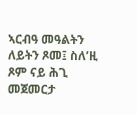ኣርብዓ መዓልትን ለይትን ጾመ፤ ስለ’ዚ ጾም ናይ ሕጊ መጀመርታ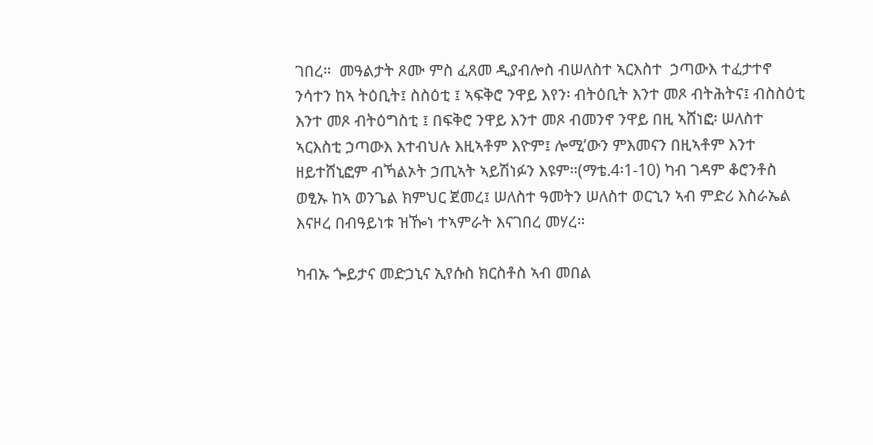ገበረ።  መዓልታት ጾሙ ምስ ፈጸመ ዲያብሎስ ብሠለስተ ኣርእስተ  ኃጣውእ ተፈታተኖ ንሳተን ከኣ ትዕቢት፤ ስስዕቲ ፤ ኣፍቅሮ ንዋይ እየን፡ ብትዕቢት እንተ መጾ ብትሕትና፤ ብስስዕቲ እንተ መጾ ብትዕግስቲ ፤ በፍቅሮ ንዋይ እንተ መጾ ብመንኖ ንዋይ በዚ ኣሸነፎ፡ ሠለስተ ኣርእስቲ ኃጣውእ እተብህሉ እዚኣቶም እዮም፤ ሎሚ’ውን ምእመናን በዚኣቶም እንተ ዘይተሸኒፎም ብኻልኦት ኃጢኣት ኣይሽነፉን እዩም።(ማቴ.4፡1-10) ካብ ገዳም ቆሮንቶስ ወፂኡ ከኣ ወንጌል ክምህር ጀመረ፤ ሠለስተ ዓመትን ሠለስተ ወርኂን ኣብ ምድሪ እስራኤል እናዞረ በብዓይነቱ ዝዀነ ተኣምራት እናገበረ መሃረ።

ካብኡ ጐይታና መድኃኒና ኢየሱስ ክርስቶስ ኣብ መበል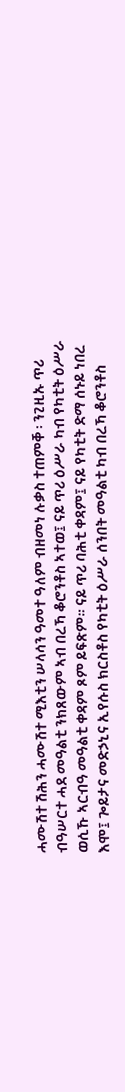ሓሙሽተ ሽሕን ሓሙሽተ ሚእቲን ሠላሳን ዓመተ ዓለም ብዘመነ ሉቃስ ተጠምቐ ፡ ንጊዚኡ ጥሪ ብዓሠርተ ሓደ መዓልቲ ንክጸውም ኣብ በረኻ ቆሮንቶስ ኣተወ፤ ናይ ጥሪ ዕሥራ ካብ የካቲት ዕሥራ ወሲኹ ኣርብዓ መዓልቲ ቀዳም ጾም ይፍጽም። ናይ ጥሪ ባሕቲ ቀዳም፤ ናይ የካቲት ድማ ሰኑይ ነበረ እሞ፤ ጐይታና መድኃኒና ኢየሱስ ክርስቶስ የካቲት ዕሥራ ሰንበት መዓልቲ ካብ በረኻ ቆሮንቶስ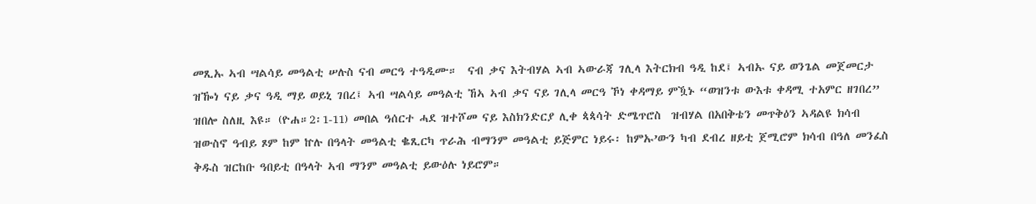መጺኡ ኣብ ሣልሳይ መዓልቲ ሠሉስ ናብ መርዓ ተዓዲሙ።  ናብ ቃና እትብሃል ኣብ ኣውራጃ ገሊላ እትርክብ ዓዲ ከደ፤ ኣብኡ ናይ ወንጌል መጀመርታ ዝዀነ ናይ ቃና ዓዲ ማይ ወይኒ ገበረ፤ ኣብ ሣልሳይ መዓልቲ ኸኣ ኣብ ቃና ናይ ገሊላ መርዓ ኾነ ቀዳማይ ምዃኑ “ወዝንቱ ውእቱ ቀዳሚ ተአምር ዘገበረ” ዝበሎ ስለዚ እዩ። (ዮሐ።2፡1-11) መበል ዓሰርተ ሓደ ዝተሾመ ናይ እስክንድርያ ሊቀ ጳጳሳት ድሜጥሮስ  ዝብሃል በአበቅቴን መጥቅዕን ኣዳልዩ ክሳብ ዝውስኖ ዓብይ ጾም ከም ኵሉ በዓላት መዓልቲ ቈጺርካ ጥራሕ ብማንም መዓልቲ ይጅምር ነይሩ፡ ከምኡ’ውን ካብ ደብረ ዘይቲ ጀሚሮም ክሳብ በዓለ መንፈስ ቅዱስ ዝርከቡ ዓበይቲ በዓላት ኣብ ማንም መዓልቲ ይውዕሉ ነይሮም።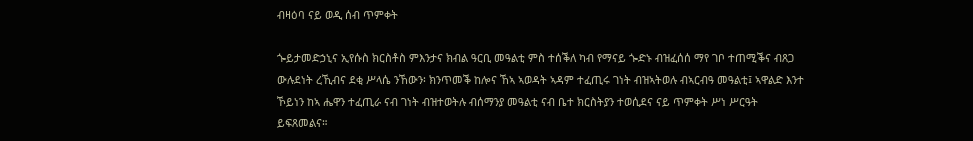ብዛዕባ ናይ ወዲ ሰብ ጥምቀት

ጐይታመድኃኒና ኢየሱስ ክርስቶስ ምእንታና ክብል ዓርቢ መዓልቲ ምስ ተሰቕለ ካብ የማናይ ጐድኑ ብዝፈሰሰ ማየ ገቦ ተጠሚቕና ብጸጋ ውሉደነት ረኺብና ደቂ ሥላሴ ንኸውን፡ ክንጥመቕ ከሎና ኸኣ ኣወዳት ኣዳም ተፈጢሩ ገነት ብዝኣትወሉ ብኣርብዓ መዓልቲ፤ ኣዋልድ እንተ ኾይነን ከኣ ሔዋን ተፈጢራ ናብ ገነት ብዝተወትሉ ብሰማንያ መዓልቲ ናብ ቤተ ክርስትያን ተወሲደና ናይ ጥምቀት ሥነ ሥርዓት ይፍጸመልና።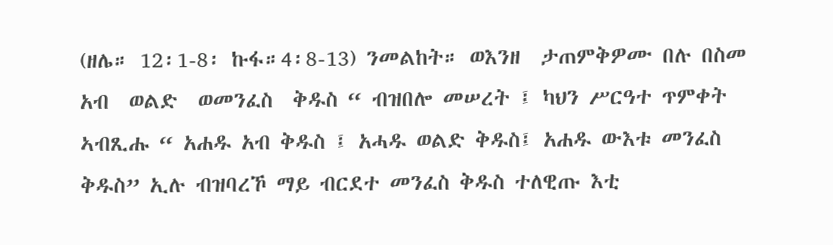(ዘሌ። 12፡1-8፡ ኩፋ።4፡8-13) ንመልከት። ወእንዘ  ታጠምቅዎሙ በሉ በስመ  አብ  ወልድ  ወመንፈስ  ቅዱስ “ ብዝበሎ መሠረት ፤ ካህን ሥርዓተ ጥምቀት ኣብጺሑ “ አሐዱ አብ ቅዱስ ፤ አሓዱ ወልድ ቅዱስ፤ አሐዱ ውእቱ መንፈስ ቅዱስ” ኢሉ ብዝባረኾ ማይ ብርደተ መንፈስ ቅዱስ ተለዊጡ እቲ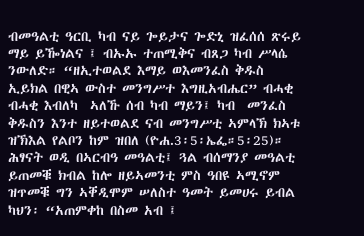ብመዓልቲ ዓርቢ ካብ ናይ ጐይታና ጐድኒ ዝፈሰሰ ጽሩይ ማይ ይዀነልና ፤ ብኡኡ ተጠሚቅና ብጸጋ ካብ ሥላሴ ንውለድ። “ዘኢተወልደ እማይ ወእመንፈስ ቅዱስ  ኢይክል በዊኣ ውስተ መንግሥተ እግዚአብሔር” ብሓቂ ብሓቂ እብለካ  ኣለኹ ሰብ ካብ ማይን፤ ካብ  መንፈስ ቅዱስን እንተ ዘይተወልደ ናብ መንግሥቲ ኣምላኽ ክኣቱ ዝኽእል የልቦን ከም ዝበለ (ዮሐ.3፡5፡ኤፌ።5፡25)። ሕፃናት ወዲ በኣርብዓ መዓልቲ፤ ጓል ብሰማንያ መዓልቲ ይጠመቑ ክብል ከሎ ዘይኣመንቲ ምስ ዓበዩ ኣሚኖም ዝጥመቑ ግን ኣቐዲሞም ሠለስተ ዓመት ይመሀሩ ይብል ካህን፡ “አጠምቀከ በስመ አብ ፤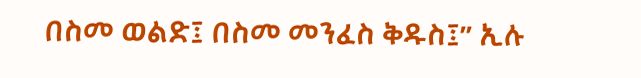በስመ ወልድ፤ በስመ መንፈስ ቅዱስ፤” ኢሉ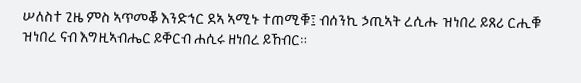ሠለስተ ጊዜ ምስ ኣጥመቖ እንድኅር ደኣ ኣሚኑ ተጠሚቑ፤ ብሰንኪ ኃጢኣት ረሲሑ ዝነበረ ይጸሪ ርሒቑ ዝነበረ ናብ እግዚኣብሔር ይቐርብ ሐሲሩ ዘነበረ ይኸብር።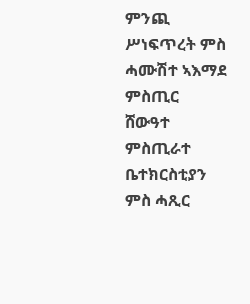ምንጪ
ሥነፍጥረት ምስ ሓሙሽተ ኣእማደ ምስጢር
ሸውዓተ ምስጢራተ ቤተክርስቲያን ምስ ሓጺር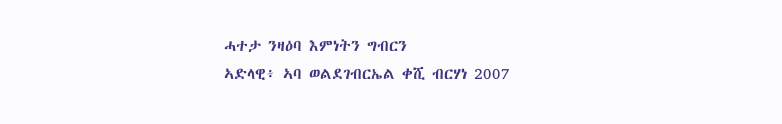ሓተታ ንዛዕባ እምነትን ግብርን
ኣድላዊ፥ ኣባ ወልደገብርኤል ቀሺ ብርሃነ 2007